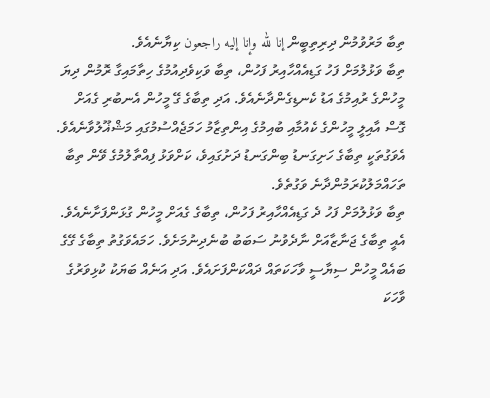ތިބާ މަރުވުމުން ދިރިތިބީން إنا لله وإنا إليه راجعون ކިޔާނެއެވެ.
ތިބާ ވަޅުލުމަށް ފަހު ގަޑިއެއްހާއިރު ފަހުން، ތިބާ ވަކިވެދިއުމުގެ ހިތާމައިގާ ރޮމުން ދިޔަ މީހުންގެ ރުއިމުގެ އަޑު ކެނޑިގެންދާނެއެވެ. އަދި ތިބާގެ ގޭ މީހުން އެނބުރި ގެއަށް ގޮސް އާއިލީ މީހުންގެ ކެއުމާއި ބުއިމުގެ އިންތިޒާމު ހަމަޖެއްސުމުގައި މަޝްޣޫލުވާނެއެވެ. އެވަގުތަކީ ތިބާގެ ހަށިގަނޑު ބިންގަނޑު ދަށުގައިވެ، ކަށްވަޅު ފިއްތާލުމުގެ ވޭން ތިބާ ތަހައްމަލުކުރަމުންދާނެ ވަގުތެވެ.
ތިބާ ވަޅުލުމަށް ފަހު ދެ ގަޑިއެއްހާއިރު ފަހުން، ތިބާގެ ގެއަށް މީހުން ގުޅަންފަށާނެއެވެ. އެއީ ތިބާގެ ޖަނާޒާއަށް ނާދެވުނު ސަބަބު ބުނެދިނުމަށެވެ. ހަމައެވަގުތު ތިބާގެ ގޭގެ ބައެއް މީހުން ސިޔާސީ ވާހަކަތައް ދައްކަންފަށައެވެ. އަދި އަނެއް ބަޔަކު ކުޅިވަރުގެ ވާހަކަ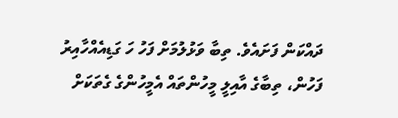ދައްކަން ފަށައެވެ. ތިބާ ވަޅުލުމަށް ފަހު ހަ ގަޑިއެއްހާއިރު ފަހުން، ތިބާގެ އާއިލީ މީހުންތައް އެމީހުންގެ ގެތަކަށް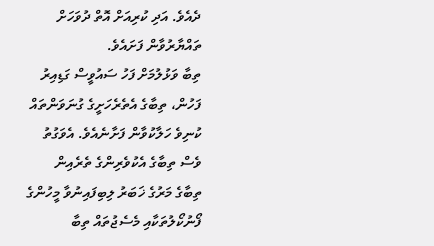ދެއެވެ. އަދި ކުރިއަށް އޮތް ދުވަހަށް ތައްޔާރުވާން ފަށައެވެ.
ތިބާ ވަޅުލުމަށް ފަހު ސައުވީސް ގަޑިއިރު ފަހުން، ތިބާގެ އެތެރެހަށީގެ ގުނަވަންތައް ކުނިވެ ހަލާކުވާން ފަށާނެއެވެ. އެވަގުތު ވެސް ތިބާގެ އެކުވެރިންގެ ތެރެއިން ތިބާގެ މަރުގެ ޚަބަރު ލިބިފައިނުވާ މީހުންގެ ފޯނުކޯލުތަކާއި މެސެޖުތައް ތިބާ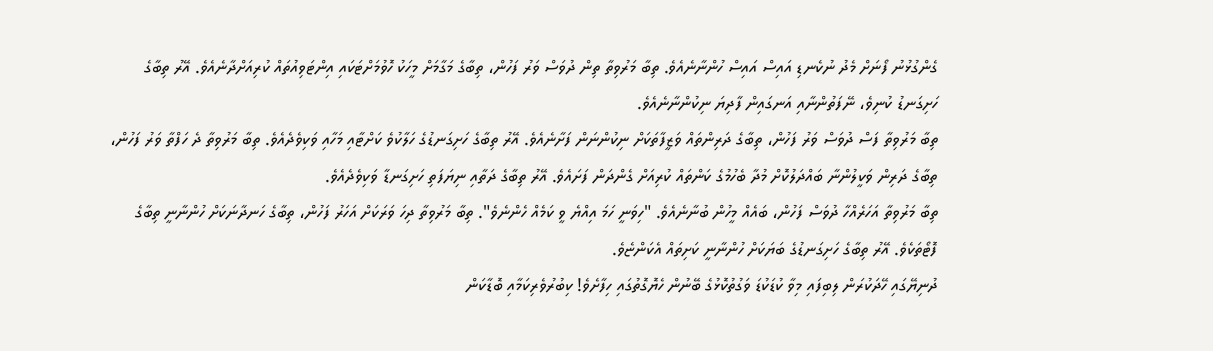ގެންގުޅުނު ފޯނަށް މެދު ނުކެނޑި އައިސް އައިސް ހުންނާނެއެވެ. ތިބާ މަރުވިތާ ތިން ދުވަސް ވަރު ފަހުން، ތިބާގެ މަގާމަށް މީހަކު ހޮވުމަށްޓަކައި އިންޓަވިއުތައް ކުރިއަށްދާނެއެވެ. އޭރު ތިބާގެ ހަށިގަނޑު ކުނިވެ، ނޭފަތުންނާއި އަނގައިން ފާދިޔަ ނިކުންނާނެއެވެ.
ތިބާ މަރުވިތާ ފަސް ދުވަސް ވަރު ފަހުން، ތިބާގެ ދަރިންތައް ވަޒީފާތަކަށް ނިކުންނަން ފަށާނެއެވެ. އޭރު ތިބާގެ ހަށިގަނޑުގެ ހަލާކުވެ ކަށްޓާއި މަހާއި ވަކިވެދެއެވެ. ތިބާ މަރުވިތާ ދެ ހަފްތާ ވަރު ފަހުން، ތިބާގެ ދަރިން ވަކީލުންނާ ބައްދަލުކޮށް މުދާ ބެހުމުގެ ކަންތައް ކުރިއަށް ގެންދަން ފަށައެވެ. އޭރު ތިބާގެ ދަތާއި ނިޔަފަތި ހަށިގަނޑާ ވަކިވެދެއެވެ.
ތިބާ މަރުވިތާ އަހަރެއްހާ ދުވަސް ފަހުން، ބައެއް މީހުން ބުނާނެއެވެ. "ހިވަނީ ހަމަ އިއްޔެ ވީ ކަމެއް ހެންނެވެ". ތިބާ މަރުވިތާ ދިހަ ވަރަކަށް އަހަރު ފަހުން، ތިބާގެ ހަނދާނަކަށް ހުންނާނީ ތިބާގެ ފޮޓޯތަކެވެ. އޭރު ތިބާގެ ހަށިގަނޑުގެ ބަޔަކަށް ހުންނާނީ ކަށިތައް އެކަންޏެވެ.
ދުނިޔޭގައި ހޭދަކުރަން ލިބިފައި މިވާ ކުޑަކުޑަ ވަގުތުކޮޅުގެ ބޭނުން ހެޔޮގޮތުގައި ހިފާށެވެ! ކިބުރުވެރިކަމާއި ބޮޑާކަން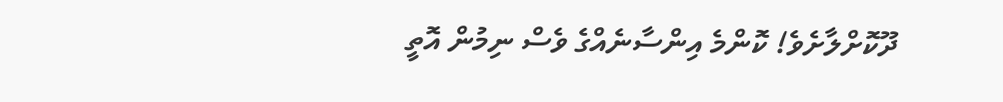ދޫކޮށްލާށެވެ! ކޮންމެ އިންސާނެއްގެ ވެސް ނިމުން އޮތީ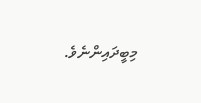މިބީދައިންނެވެ.